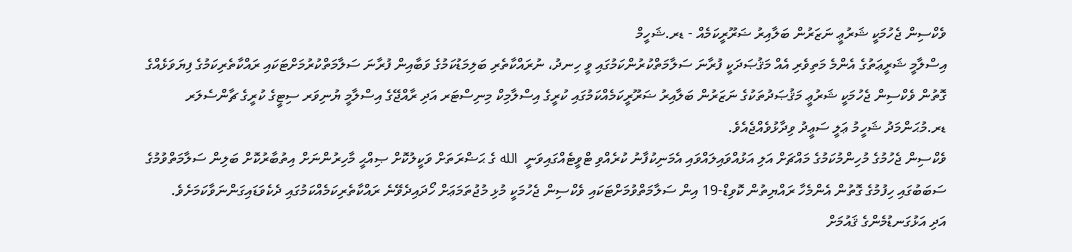ވެކްސިން ޖެހުމަކީ ޝަރުޢީ ނަޒަރުން ބަލާއިރު ޟަރޫރީކަމެއް - ޑރ.ޝަހީމް
އިސްލާމީ ޝަރީޢަތުގެ އެންމެ މަތިވެރި އެއް މަޤުޞަދަކީ ފުރާނަ ސަލާމަތްކުރުންކަމުގައި ވީ ހިނދު، ނުރައްކާތެރި ބަލިމަޑުކަމުގެ ވަބާއިން ފުރާނަ ސަލާމަތްކުރުމަށްޓަކައި ރައްކާތެރިކަމުގެ ފިޔަވަޅެއްގެ ގޮތުން ވެކްސިން ޖެހުމަކީ ޝަރުޢީ މަޤުޞަދުތަކުގެ ނަޒަރުން ބަލާއިރު ޟަރޫރީކަމެއްކަމުގައި ކުރީގެ އިސްލާމިކް މިނިސްޓަރ އަދި ރާއްޖޭގެ އިސްލާމީ ޔުނިވަރ ސިޓީގެ ކުރީގެ ޗާންސެލަރ ޑރ.މުޙަންމަދު ޝަހީމު ޢަލީ ސަޢީދު ވިދާޅުވެއްޖެއެވެ.
ވެކްސިން ޖެހުމުގެ މުހިންމުކަމުގެ މައްޗަށް އަލި އަޅުއްވައިލައްވައި އެމަނިކުފާނު ކުރެއްވި ޓްވީޓެއްގައިވަނީ  الله ގެ ޙަޟްރަތަށް ވަކީލުކޮށް ޞިއްޙީ މާހިރުންނަށް އިތުބާރުކޮށް ބަލިން ސަލާމަތްވުމުގެ ސަބަބުގައި ހިފުމުގެ ގޮތުން އެންމެހާ ރައްޔިތުން ކޮވިޑް-19 އިން ސަލާމަތްވުމަށްޓަކައި ވެކްސިން ޖެހުމަކީ މުޅި މުޖުތަމަޢަށް ހޯދައިދެވޭނެ ރައްކާތެރިކަމެއްކަމުގައި ދެކެވަޑައިގަންނަވާކަމަށެވެ.
އަދި އަޅުގަނޑުމެންގެ ޤައުމަށް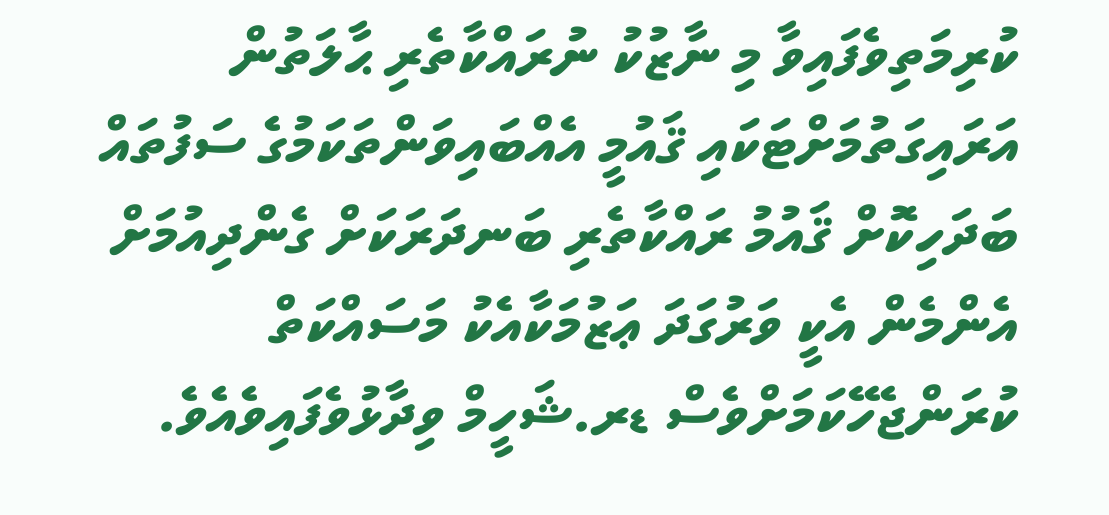ކުރިމަތިވެފައިވާ މި ނާޒުކު ނުރައްކާތެރި ޙާލަތުން އަރައިގަތުމަށްޓަކައި ޤައުމީ އެއްބައިވަންތަކަމުގެ ސަފުތައް ބަދަހިކޮށް ޤައުމު ރައްކާތެރި ބަނދަރަކަށް ގެންދިއުމަށް އެންމެން އެކީ ވަރުގަދަ ޢަޒުމަކާއެކު މަސައްކަތް ކުރަންޖެހޭކަމަށްވެސް ޑރ.ޝަހީމް ވިދާޅުވެފައިވެއެވެ.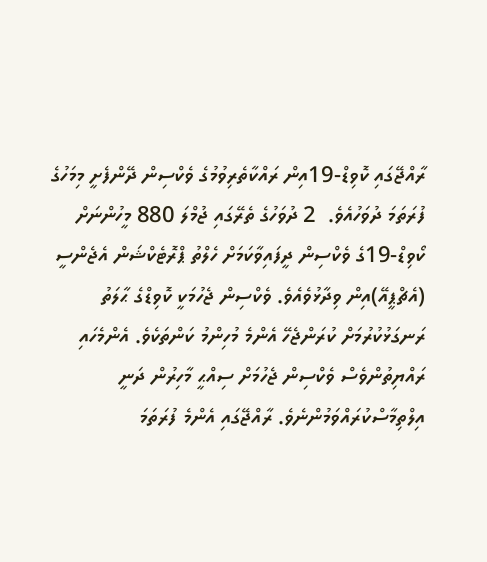ރާއްޖޭގައި ކޮވިޑް-19އިން ރައްކާތެރިވުމުގެ ވެކްސިން ދޭންފެށީ މިމަހުގެ ފުރަތަމަ ދުވަހުއެވެ.  2 ދުވަހުގެ ތެރޭގައި ޖުމްލަ 880 މީހުންނަށް ކޯވިޑް-19ގެ ވެކްސިން ދީފައިވާކަމަށް ހެލްތު ޕްރޮޓެކްޝަން އެޖެންސީ (އެޗްޕީއޭ)އިން ވިދާޅުވެއެވެ. ވެކްސިން ޖެހުމަކީ ކޮވިޑްގެ ޙާލަތު ރަނގަޅުކުރުމަށް ކުރަންޖެހޭ އެންމެ މުހިންމު ކަންތަކެވެ. އެންމެހައި ރައްޔިތުންވެސް ވެކްސިން ޖެހުމަށް ސިއްޙީ މާހިރުން ދަނީ އިލްތިމާސްކުރައްވަމުންނެވެ. ރާއްޖޭގައި އެންމެ ފުރަތަމަ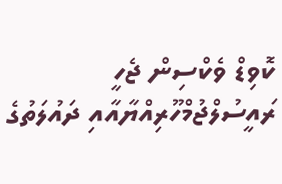ކޮވިޑް ވެކްސިން ޖެހީ ރައީސުލްޖުމްހޫރިއްޔާއާއި ދައުލަތުގެ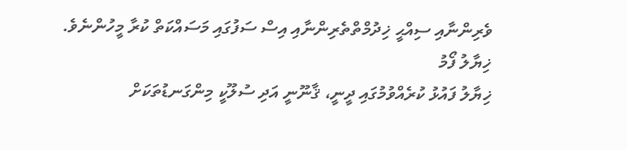ވެރިންނާއި ސިއްޙީ ޚިދުމްތްތެރިންނާއި އިސް ސަފުގައި މަސައްކަތް ކުރާ މީހުންނެވެ.
ޚިޔާލު ފޯމު
ޚިޔާލު ފައުޅު ކުރެއްވުމުގައި ދީނީ، ޤާނޫނީ އަދި ސުލޫކީ މިންގަނޑުތަކަށް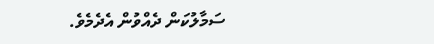ސަމާލުކަން ދެއްވުން އެދެމެވެ.